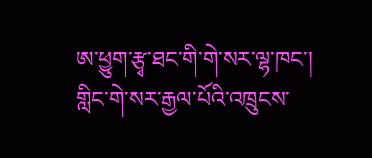ཨ་ཕྱུག་རྩྭ་ཐང་གི་གེ་སར་ལྷ་ཁང་།
གླིང་གེ་སར་རྒྱལ་པོའི་འཁྲུངས་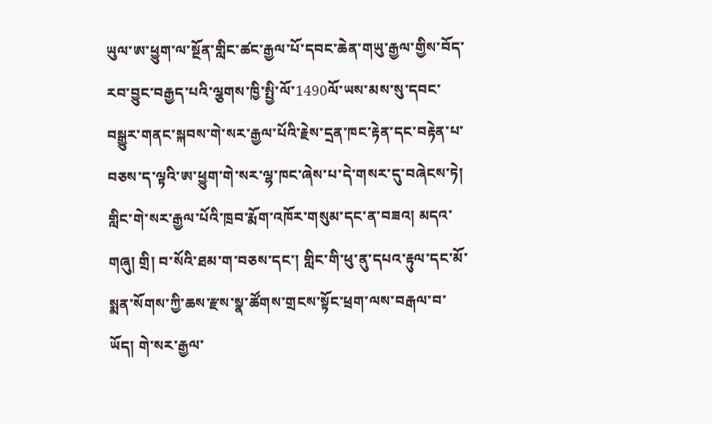ཡུལ་ཨ་ཕྱུག་ལ་སྔོན་གླིང་ཚང་རྒྱལ་པོ་དབང་ཆེན་གཡུ་རྒྱལ་གྱིས་བོད་རབ་བྱུང་བརྒྱད་པའི་ལྕགས་ཁྱི་སྤྱི་ལོ་1490ལོ་ཡས་མས་སུ་དབང་བསྒྱུར་གནང་སྐབས་གེ་སར་རྒྱལ་པོའི་རྗེས་དྲན་ཁང་རྟེན་དང་བརྟེན་པ་བཅས་ད་ལྟའི་ཨ་ཕྱུག་གེ་སར་ལྷ་ཁང་ཞེས་པ་དེ་གསར་དུ་བཞེངས་ཏེ། གླིང་གེ་སར་རྒྱལ་པོའི་ཁྲབ་རྨོག་འཁོར་གསུམ་དང་ན་བཟའ། མདའ་གཞུ། གྲི། བ་སོའི་ཐམ་ག་བཅས་དང་། གླིང་གི་ཕུ་ནུ་དཔའ་རྟུལ་དང་མོ་སྨན་སོགས་ཀྱི་ཆས་རྫས་སྣ་ཚོགས་གྲངས་སྟོང་ཕྲག་ལས་བརྒལ་བ་ཡོད། གེ་སར་རྒྱལ་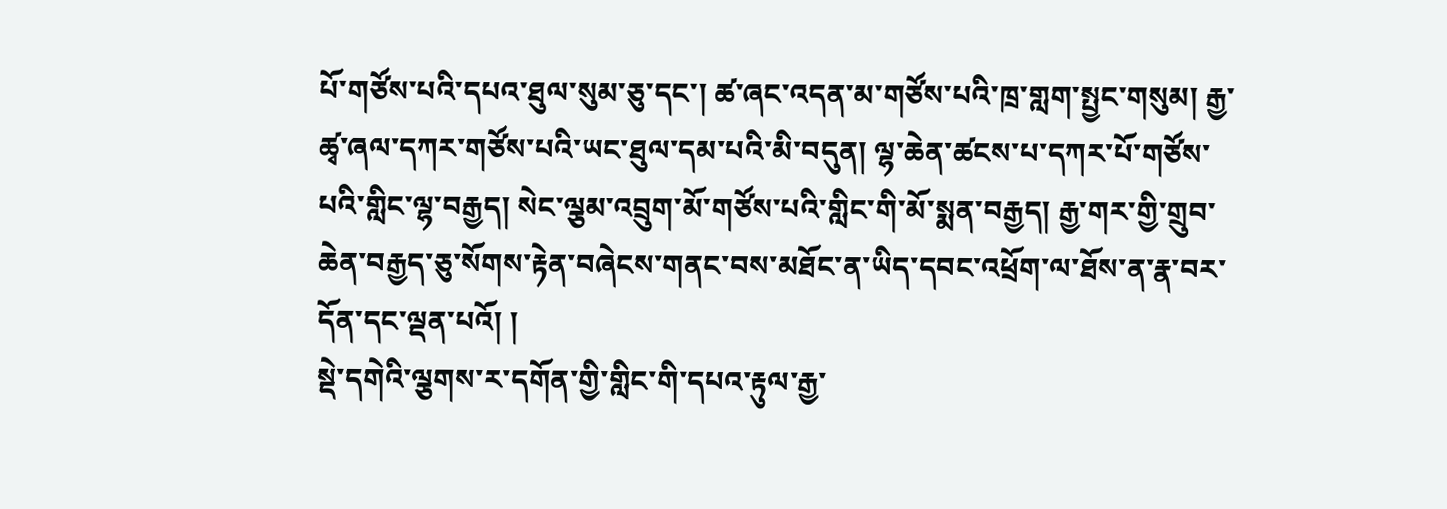པོ་གཙོས་པའི་དཔའ་ཐུལ་སུམ་ཅུ་དང་། ཚ་ཞང་འདན་མ་གཙོས་པའི་ཁྲ་གླག་སྤྱང་གསུམ། རྒྱ་ཚྭ་ཞལ་དཀར་གཙོས་པའི་ཡང་ཐུལ་དམ་པའི་མི་བདུན། ལྷ་ཆེན་ཚངས་པ་དཀར་པོ་གཙོས་པའི་གླིང་ལྷ་བརྒྱད། སེང་ལྕམ་འབྲུག་མོ་གཙོས་པའི་གླིང་གི་མོ་སྨན་བརྒྱད། རྒྱ་གར་གྱི་གྲུབ་ཆེན་བརྒྱད་ཅུ་སོགས་རྟེན་བཞེངས་གནང་བས་མཐོང་ན་ཡིད་དབང་འཕྲོག་ལ་ཐོས་ན་རྣ་བར་དོན་དང་ལྡན་པའོ། །
སྡེ་དགེའི་ལྕགས་ར་དགོན་གྱི་གླིང་གི་དཔའ་རྟུལ་རྒྱ་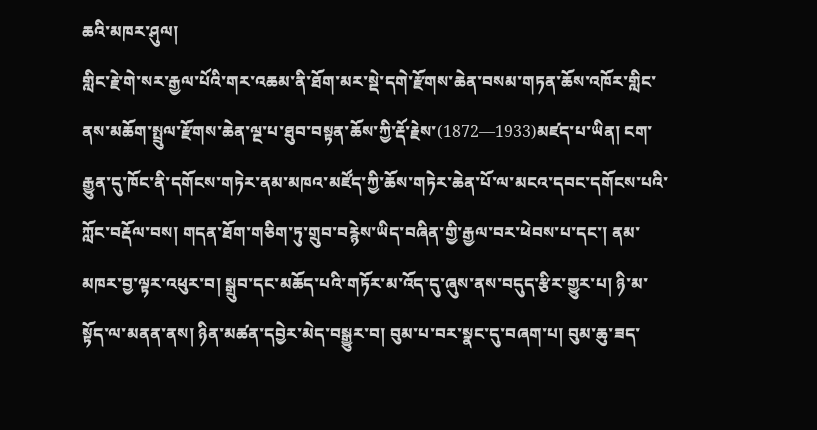ཆའི་མཁར་ཤུལ།
གླིང་རྗེ་གེ་སར་རྒྱལ་པོའི་གར་འཆམ་ནི་ཐོག་མར་སྡེ་དགེ་རྫོགས་ཆེན་བསམ་གཏན་ཆོས་འཁོར་གླིང་ནས་མཆོག་སྤྲུལ་རྫོགས་ཆེན་ལྔ་པ་ཐུབ་བསྟན་ཆོས་ཀྱི་རྡོ་རྗེས་(1872—1933)མཛད་པ་ཡིན། ངག་རྒྱུན་དུ་ཁོང་ནི་དགོངས་གཏེར་ནམ་མཁའ་མཛོད་ཀྱི་ཆོས་གཏེར་ཆེན་པོ་ལ་མངའ་དབང་དགོངས་པའི་ཀློང་བརྡོལ་བས། གདན་ཐོག་གཅིག་ཏུ་གྲུབ་བརྙེས་ཡིད་བཞིན་གྱི་རྒྱལ་བར་ཕེབས་པ་དང་། ནམ་མཁར་བྱ་ལྟར་འཕུར་བ། སྒྲུབ་དང་མཆོད་པའི་གཏོར་མ་འོད་དུ་ཞུས་ནས་བདུད་རྩིར་གྱུར་པ། ཉི་མ་སྟོད་ལ་མནན་ནས། ཉིན་མཚན་དབྱེར་མེད་བསྒྱུར་བ། བུམ་པ་བར་སྣང་དུ་བཞག་པ། བུམ་ཆུ་ཟད་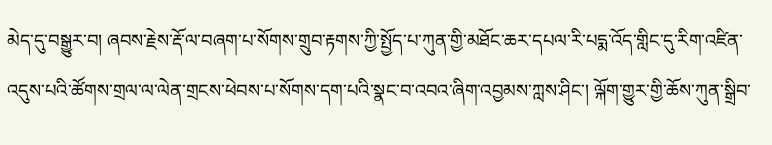མེད་དུ་བསྒྱུར་བ། ཞབས་རྗེས་རྡོ་ལ་བཞག་པ་སོགས་གྲུབ་རྟགས་ཀྱི་སྤྱོད་པ་ཀུན་གྱི་མཐོང་ཆར་དཔལ་རི་པདྨ་འོད་གླིང་དུ་རིག་འཛིན་འདུས་པའི་ཚོགས་གྲལ་ལ་ལེན་གྲངས་ཕེབས་པ་སོགས་དག་པའི་སྣང་བ་འབའ་ཞིག་འབྱམས་ཀླས་ཤིང་། ལྐོག་གྱུར་གྱི་ཆོས་ཀུན་སྒྲིབ་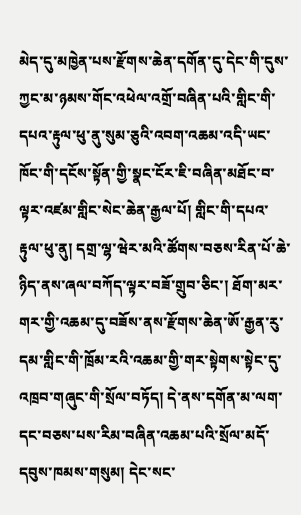མེད་དུ་མཁྱེན་པས་རྫོགས་ཆེན་དགོན་དུ་དེང་གི་དུས་ཀྱང་མ་ཉམས་གོང་འཕེལ་འགྲོ་བཞིན་པའི་གླིང་གི་དཔའ་རྟུལ་ཕུ་ནུ་སུམ་ཅུའི་འབག་འཆམ་འདི་ཡང་ཁོང་གི་དངོས་སྟོན་གྱི་སྣང་ངོར་ཇི་བཞིན་མཐོང་བ་ལྟར་འཛམ་གླིང་སེང་ཆེན་རྒྱལ་པོ། གླིང་གི་དཔའ་རྟུལ་ཕུ་ནུ། དགྲ་ལྷ་ཝེར་མའི་ཚོགས་བཅས་རིན་པོ་ཆེ་ཉིད་ནས་ཞལ་བཀོད་ལྟར་བཟོ་གྲུབ་ཅིང་། ཐོག་མར་གར་གྱི་འཆམ་དུ་བཟོས་ནས་རྫོགས་ཆེན་ཨོ་རྒྱན་རུ་དམ་གླིང་གི་ཁྲོམ་རའི་འཆམ་གྱི་གར་སྟེགས་སྟེང་དུ་འཁྲབ་གཞུང་གི་སྲོལ་བཏོད། དེ་ནས་དགོན་མ་ལག་དང་བཅས་པས་རིམ་བཞིན་འཆམ་པའི་སྲོལ་མདོ་དབུས་ཁམས་གསུམ། དེང་སང་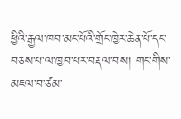ཕྱིའི་རྒྱལ་ཁབ་མང་པོའི་གྲོང་ཁྱེར་ཆེན་པོ་དང་བཅས་པ་ལ་ཁྱབ་པར་བརྡལ་བས། གང་གིས་མཇལ་བ་ཙམ་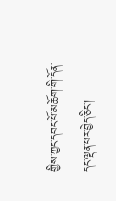གྱིས་ཀྱང་དབང་པོ་མཆོག་གི་དོན་དང་ལྡན་པར་བྱེད་ཅིང་།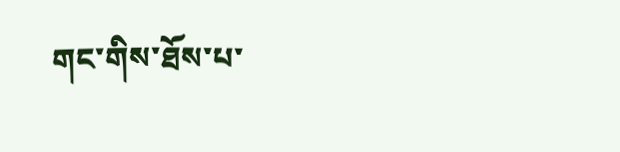གང་གིས་ཐོས་པ་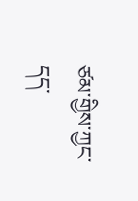ཙམ་གྱིས་ཀྱང་དད་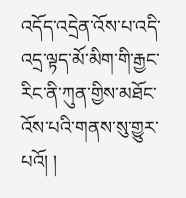འདོད་འདྲེན་འོས་པ་འདི་འདྲ་ལྟད་མོ་མིག་གི་རྒྱང་རིང་ནི་ཀུན་གྱིས་མཐོང་འོས་པའི་གནས་སུ་གྱུར་པའོ། །